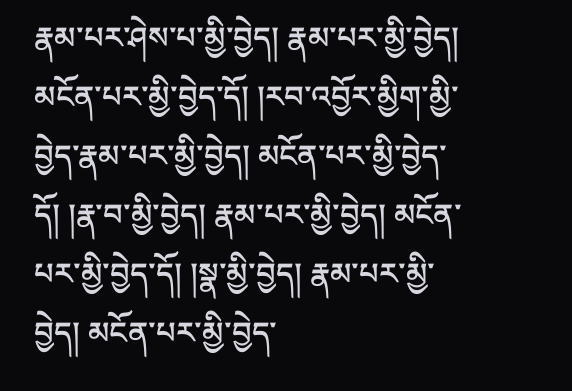རྣམ་པར་ཤེས་པ་མྱི་བྱེད། རྣམ་པར་མྱི་བྱེད། མངོན་པར་མྱི་བྱེད་དོ། །རབ་འབྱོར་མྱིག་མྱི་བྱེད་རྣམ་པར་མྱི་བྱེད། མངོན་པར་མྱི་བྱེད་དོ། །རྣ་བ་མྱི་བྱེད། རྣམ་པར་མྱི་བྱེད། མངོན་པར་མྱི་བྱེད་དོ། །སྣ་མྱི་བྱེད། རྣམ་པར་མྱི་བྱེད། མངོན་པར་མྱི་བྱེད་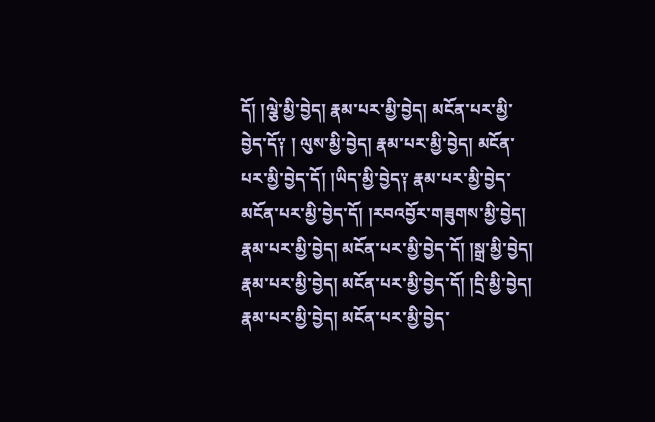དོ། །ལྕེ་མྱི་བྱེད། རྣམ་པར་མྱི་བྱེད། མངོན་པར་མྱི་བྱེད་དོ༑ ། ལུས་མྱི་བྱེད། རྣམ་པར་མྱི་བྱེད། མངོན་པར་མྱི་བྱེད་དོ། །ཡིད་མྱི་བྱེད༑ རྣམ་པར་མྱི་བྱེད་མངོན་པར་མྱི་བྱེད་དོ། །རབའབྱོར་གཟུགས་མྱི་བྱེད། རྣམ་པར་མྱི་བྱེད། མངོན་པར་མྱི་བྱེད་དོ། །སྒྲ་མྱི་བྱེད། རྣམ་པར་མྱི་བྱེད། མངོན་པར་མྱི་བྱེད་དོ། །དྲི་མྱི་བྱེད། རྣམ་པར་མྱི་བྱེད། མངོན་པར་མྱི་བྱེད་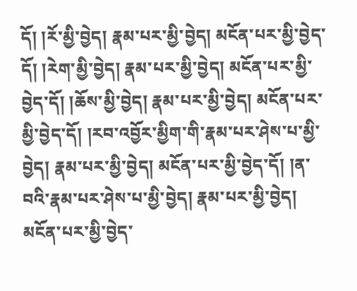དོ། །རོ་མྱི་བྱེད། རྣམ་པར་མྱི་བྱེད། མངོན་པར་མྱི་བྱེད་དོ། །རེག་མྱི་བྱེད། རྣམ་པར་མྱི་བྱེད། མངོན་པར་མྱི་བྱེད་དོ། །ཆོས་མྱི་བྱེད། རྣམ་པར་མྱི་བྱེད། མངོན་པར་མྱི་བྱེད་དོ། །རབ་འབྱོར་མྱིག་གི་རྣམ་པར་ཤེས་པ་མྱི་བྱེད། རྣམ་པར་མྱི་བྱེད། མངོན་པར་མྱི་བྱེད་དོ། །ན་བའི་རྣམ་པར་ཤེས་པ་མྱི་བྱེད། རྣམ་པར་མྱི་བྱེད། མངོན་པར་མྱི་བྱེད་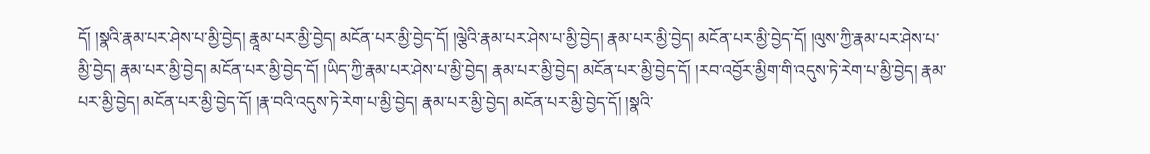དོ། །སྣའི་རྣམ་པར་ཤེས་པ་མྱི་བྱེད། རྣཱམ་པར་མྱི་བྱེད། མངོན་པར་མྱི་བྱེད་དོ། །ལྕེའི་རྣམ་པར་ཤེས་པ་མྱི་བྱེད། རྣམ་པར་མྱི་བྱེད། མངོན་པར་མྱི་བྱེད་དོ། །ལུས་ཀྱི་རྣམ་པར་ཤེས་པ་མྱི་བྱེད། རྣམ་པར་མྱི་བྱེད། མངོན་པར་མྱི་བྱེད་དོ། །ཡིད་ཀྱི་རྣམ་པར་ཤེས་པ་མྱི་བྱེད། རྣམ་པར་མྱི་བྱེད། མངོན་པར་མྱི་བྱེད་དོ། །རབ་འབྱོར་མྱིག་གི་འདུས་ཏེ་རེག་པ་མྱི་བྱེད། རྣམ་པར་མྱི་བྱེད། མངོན་པར་མྱི་བྱེད་དོ། །རྣ་བའི་འདུས་ཏེ་རེག་པ་མྱི་བྱེད། རྣམ་པར་མྱི་བྱེད། མངོན་པར་མྱི་བྱེད་དོ། །སྣའི་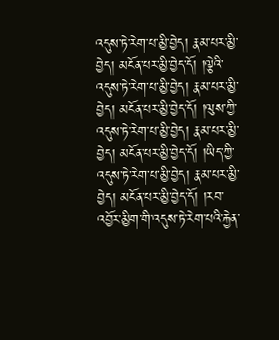འདུས་ཏེ་རེག་པ་མྱི་བྱེད། རྣམ་པར་མྱི་བྱེད། མངོན་པར་མྱི་བྱེད་དོ། །ལྕེའི་འདུས་ཏེ་རེག་པ་མྱི་བྱེད། རྣམ་པར་མྱི་བྱེད། མངོན་པར་མྱི་བྱེད་དོ། །ལུས་ཀྱི་འདུས་ཏེ་རེག་པ་མྱི་བྱེད། རྣམ་པར་མྱི་བྱེད། མངོན་པར་མྱི་བྱེད་དོ། །ཡིད་ཀྱི་འདུས་ཏེ་རེག་པ་མྱི་བྱེད། རྣམ་པར་མྱི་བྱེད། མངོན་པར་མྱི་བྱེད་དོ། །རབ་འབྱོར་མྱིག་གི་འདུས་ཏེ་རེག་པའི་རྐྱེན་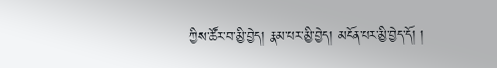ཀྱིས་ཚོར་བ་མྱི་བྱེད། རྣམ་པར་མྱི་བྱེད། མངོན་པར་མྱི་བྱེད་དོ། །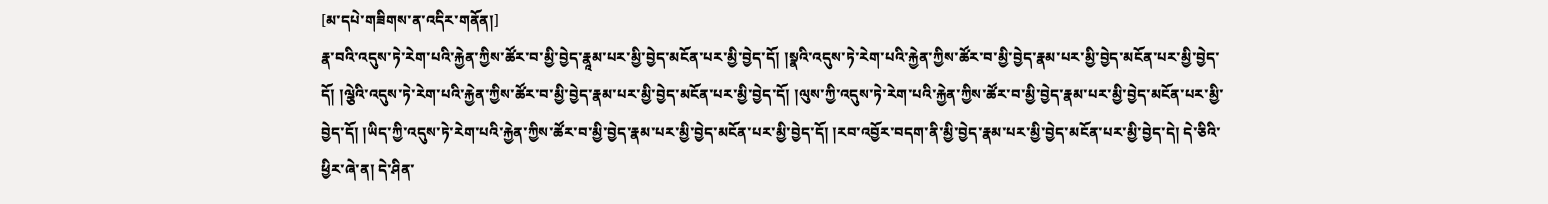[མ་དཔེ་གཟིགས་ན་འདིར་གནོན།]
རྣ་བའི་འདུས་ཏེ་རེག་པའི་རྐྱེན་ཀྱིས་ཚོར་བ་མྱི་བྱེད་རྣཱམ་པར་མྱི་བྱེད་མངོན་པར་མྱི་བྱེད་དོ། །སྣའི་འདུས་ཏེ་རེག་པའི་རྐྱེན་ཀྱིས་ཚོར་བ་མྱི་བྱེད་རྣམ་པར་མྱི་བྱེད་མངོན་པར་མྱི་བྱེད་དོ། །ལྕེའི་འདུས་ཏེ་རེག་པའི་རྐྱེན་ཀྱིས་ཚོར་བ་མྱི་བྱེད་རྣམ་པར་མྱི་བྱེད་མངོན་པར་མྱི་བྱེད་དོ། །ལུས་ཀྱི་འདུས་ཏེ་རེག་པའི་རྐྱེན་ཀྱིས་ཚོར་བ་མྱི་བྱེད་རྣམ་པར་མྱི་བྱེད་མངོན་པར་མྱི་བྱེད་དོ། །ཡིད་ཀྱི་འདུས་ཏེ་རེག་པའི་རྐྱེན་ཀྱིས་ཚོར་བ་མྱི་བྱེད་རྣམ་པར་མྱི་བྱེད་མངོན་པར་མྱི་བྱེད་དོ། །རབ་འབྱོར་བདག་ནི་མྱི་བྱེད་རྣམ་པར་མྱི་བྱེད་མངོན་པར་མྱི་བྱེད་དེ། དེ་ཅིའི་ཕྱིར་ཞེ་ན། དེ་ཤིན་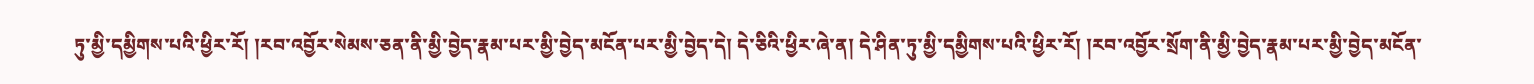ཏུ་མྱི་དམྱིགས་པའི་ཕྱིར་རོ། །རབ་འབྱོར་སེམས་ཅན་ནི་མྱི་བྱེད་རྣམ་པར་མྱི་བྱེད་མངོན་པར་མྱི་བྱེད་དེ། དེ་ཅིའི་ཕྱིར་ཞེ་ན། དེ་ཤིན་ཏུ་མྱི་དམྱིགས་པའི་ཕྱིར་རོ། །རབ་འབྱོར་སྲོག་ནི་མྱི་བྱེད་རྣམ་པར་མྱི་བྱེད་མངོན་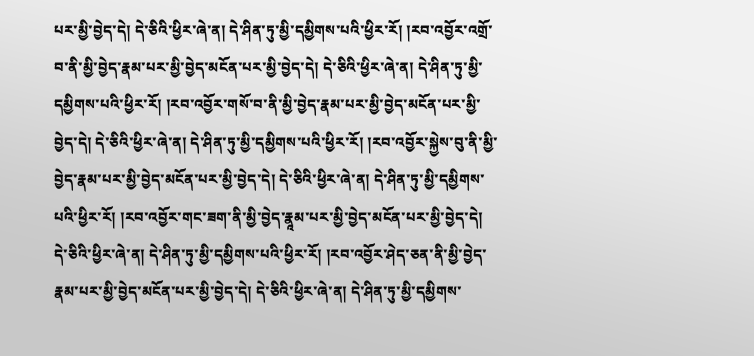པར་མྱི་བྱེད་དེ། དེ་ཅིའི་ཕྱིར་ཞེ་ན། དེ་ཤིན་ཏུ་མྱི་དམྱིགས་པའི་ཕྱིར་རོ། །རབ་འབྱོར་འགྲོ་བ་ནི་མྱི་བྱེད་རྣམ་པར་མྱི་བྱེད་མངོན་པར་མྱི་བྱེད་དེ། དེ་ཅིའི་ཕྱིར་ཞེ་ན། དེ་ཤིན་ཏུ་མྱི་དམྱིགས་པའི་ཕྱིར་རོ། །རབ་འབྱོར་གསོ་བ་ནི་མྱི་བྱེད་རྣམ་པར་མྱི་བྱེད་མངོན་པར་མྱི་བྱེད་དེ། དེ་ཅིའི་ཕྱིར་ཞེ་ན། དེ་ཤིན་ཏུ་མྱི་དམྱིགས་པའི་ཕྱིར་རོ། །རབ་འབྱོར་སྐྱེས་བུ་ནི་མྱི་བྱེད་རྣམ་པར་མྱི་བྱེད་མངོན་པར་མྱི་བྱེད་དེ། དེ་ཅིའི་ཕྱིར་ཞེ་ན། དེ་ཤིན་ཏུ་མྱི་དམྱིགས་པའི་ཕྱིར་རོ། །རབ་འབྱོར་གང་ཟག་ནི་མྱི་བྱེད་རྣཱམ་པར་མྱི་བྱེད་མངོན་པར་མྱི་བྱེད་དེ། དེ་ཅིའི་ཕྱིར་ཞེ་ན། དེ་ཤིན་ཏུ་མྱི་དམྱིགས་པའི་ཕྱིར་རོ། །རབ་འབྱོར་ཤེད་ཅན་ནི་མྱི་བྱེད་རྣམ་པར་མྱི་བྱེད་མངོན་པར་མྱི་བྱེད་དེ། དེ་ཅིའི་ཕྱིར་ཞེ་ན། དེ་ཤིན་ཏུ་མྱི་དམྱིགས་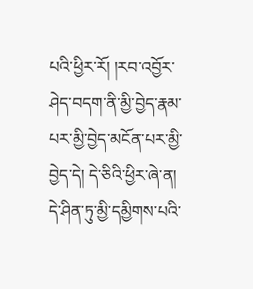པའི་ཕྱིར་རོ། །རབ་འབྱོར་ཤེད་བདག་ནི་མྱི་བྱེད་རྣམ་པར་མྱི་བྱེད་མངོན་པར་མྱི་བྱེད་དེ། དེ་ཅིའི་ཕྱིར་ཞེ་ན། དེ་ཤིན་ཏུ་མྱི་དམྱིགས་པའི་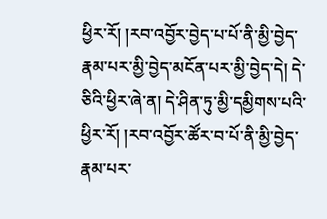ཕྱིར་རོ། །རབ་འབྱོར་བྱེད་པ་པོ་ནི་མྱི་བྱེད་རྣམ་པར་མྱི་བྱེད་མངོན་པར་མྱི་བྱེད་དེ། དེ་ཅིའི་ཕྱིར་ཞེ་ན། དེ་ཤིན་ཏུ་མྱི་དམྱིགས་པའི་ཕྱིར་རོ། །རབ་འབྱོར་ཚོར་བ་པོ་ནི་མྱི་བྱེད་རྣམ་པར་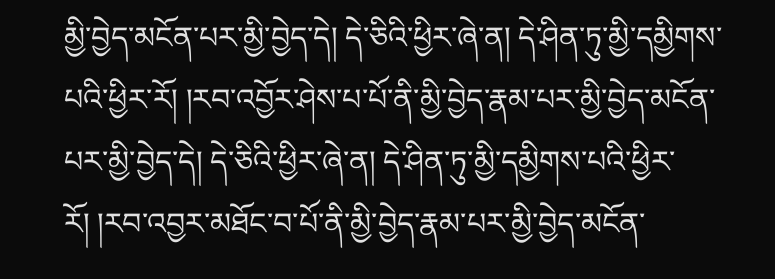མྱི་བྱེད་མངོན་པར་མྱི་བྱེད་དེ། དེ་ཅིའི་ཕྱིར་ཞེ་ན། དེ་ཤིན་ཏུ་མྱི་དམྱིགས་པའི་ཕྱིར་རོ། །རབ་འབྱོར་ཤེས་པ་པོ་ནི་མྱི་བྱེད་རྣམ་པར་མྱི་བྱེད་མངོན་པར་མྱི་བྱེད་དེ། དེ་ཅིའི་ཕྱིར་ཞེ་ན། དེ་ཤིན་ཏུ་མྱི་དམྱིགས་པའི་ཕྱིར་རོ། །རབ་འབྱར་མཐོང་བ་པོ་ནི་མྱི་བྱེད་རྣམ་པར་མྱི་བྱེད་མངོན་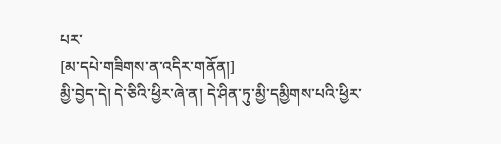པར་
[མ་དཔེ་གཟིགས་ན་འདིར་གནོན།]
མྱི་བྱེད་དེ། དེ་ཅིའི་ཕྱིར་ཞེ་ན། དེ་ཤིན་ཏུ་མྱི་དམྱིགས་པའི་ཕྱིར་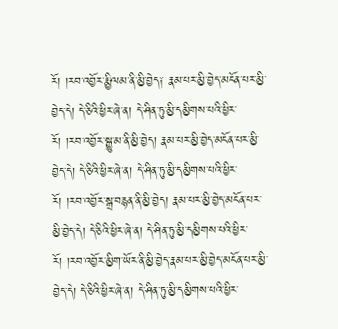རོ། །རབ་འབྱོར་རྨྱི་ལམ་ནི་མྱི་བྱེད༑ རྣམ་པར་མྱི་བྱེད་མངོན་པར་མྱི་བྱེད་དེ། དེ་ཅིའི་ཕྱིར་ཞེ་ན། དེ་ཤིན་ཏུ་མྱི་དམྱིགས་པའི་ཕྱིར་རོ། །རབ་འབྱོར་སྒྱུ་མ་ནི་མྱི་བྱེད། རྣམ་པར་མྱི་བྱེད་མངོན་པར་མྱི་བྱེད་དེ། དེ་ཅིའི་ཕྱིར་ཞེ་ན། དེ་ཤིན་ཏུ་མྱི་དམྱིགས་པའི་ཕྱིར་རོ། །རབ་འབྱོར་སྒྲ་བརྙན་ནི་མྱི་བྱེད། རྣམ་པར་མྱི་བྱེད་མངོན་པར་མྱི་བྱེད་དེ། དེ་ཅིའི་ཕྱིར་ཞེ་ན། དེ་ཤིན་ཏུ་མྱི་དམྱིགས་པའི་ཕྱིར་རོ། །རབ་འབྱོར་མྱིག་ཡོར་ནི་མྱི་བྱེད་རྣམ་པར་མྱི་བྱེད་མངོན་པར་མྱི་བྱེད་དེ། དེ་ཅིའི་ཕྱིར་ཞེ་ན། དེ་ཤིན་ཏུ་མྱི་དམྱིགས་པའི་ཕྱིར་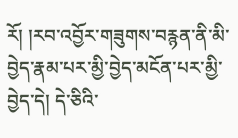རོ། །རབ་འབྱོར་གཟུགས་བརྙན་ནི་མི་བྱེད་རྣམ་པར་མྱི་བྱེད་མངོན་པར་མྱི་བྱེད་དེ། དེ་ཅིའི་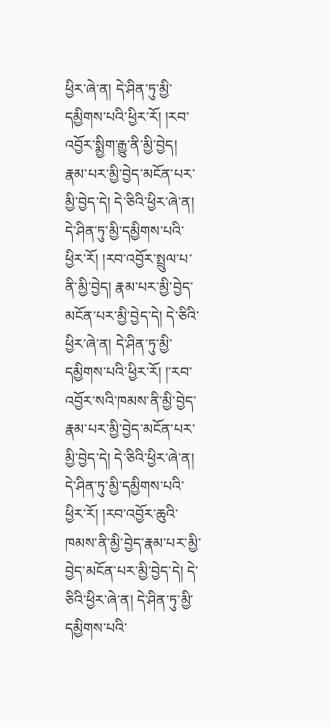ཕྱིར་ཞེ་ན། དེ་ཤིན་ཏུ་མྱི་དམྱིགས་པའི་ཕྱིར་རོ། །རབ་འབྱོར་སྨྱིག་རྒྱུ་ནི་མྱི་བྱེད། རྣམ་པར་མྱི་བྱེད་མངོན་པར་མྱི་བྱེད་དེ། དེ་ཅིའི་ཕྱིར་ཞེ་ན། དེ་ཤིན་ཏུ་མྱི་དམྱིགས་པའི་ཕྱིར་རོ། །རབ་འབྱོར་སྤྲུལ་པ་ནི་མྱི་བྱེད། རྣམ་པར་མྱི་བྱེད་མངོན་པར་མྱི་བྱེད་དེ། དེ་ཅིའི་ཕྱིར་ཞེ་ན། དེ་ཤིན་ཏུ་མྱི་དམྱིགས་པའི་ཕྱིར་རོ། །་རབ་འབྱོར་སའི་ཁམས་ནི་མྱི་བྱེད་རྣམ་པར་མྱི་བྱེད་མངོན་པར་མྱི་བྱེད་དེ། དེ་ཅིའི་ཕྱིར་ཞེ་ན། དེ་ཤིན་ཏུ་མྱི་དམྱིགས་པའི་ཕྱིར་རོ། །རབ་འབྱོར་ཆུའི་ཁམས་ནི་མྱི་བྱེད་རྣམ་པར་མྱི་བྱེད་མངོན་པར་མྱི་བྱེད་དེ། དེ་ཅིའི་ཕྱིར་ཞེ་ན། དེ་ཤིན་ཏུ་མྱི་དམྱིགས་པའི་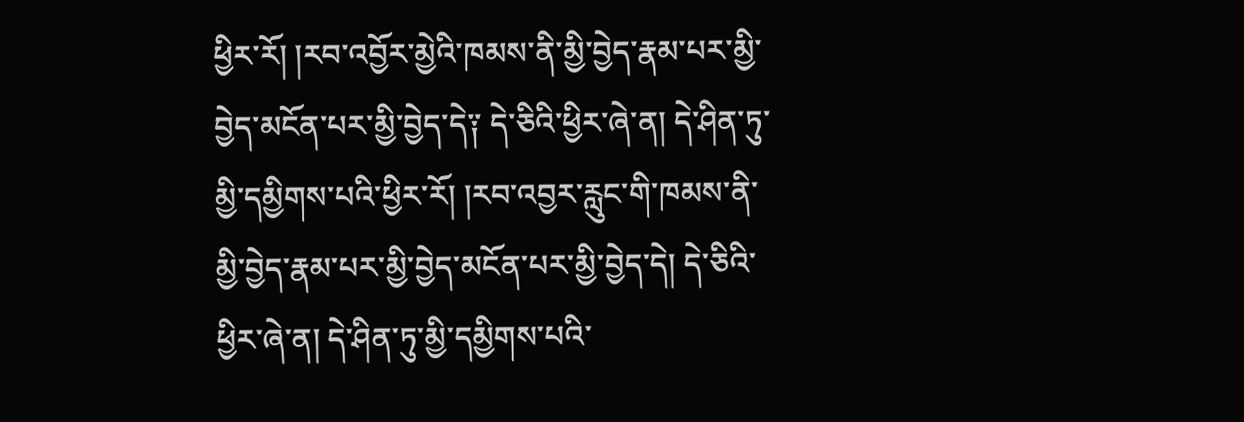ཕྱིར་རོ། །རབ་འབྱོར་མྱེའི་ཁམས་ནི་མྱི་བྱེད་རྣམ་པར་མྱི་བྱེད་མངོན་པར་མྱི་བྱེད་དེ༑ དེ་ཅིའི་ཕྱིར་ཞེ་ན། དེ་ཤིན་ཏུ་མྱི་དམྱིགས་པའི་ཕྱིར་རོ། །རབ་འབྱར་རླུང་གི་ཁམས་ནི་མྱི་བྱེད་རྣམ་པར་མྱི་བྱེད་མངོན་པར་མྱི་བྱེད་དེ། དེ་ཅིའི་ཕྱིར་ཞེ་ན། དེ་ཤིན་ཏུ་མྱི་དམྱིགས་པའི་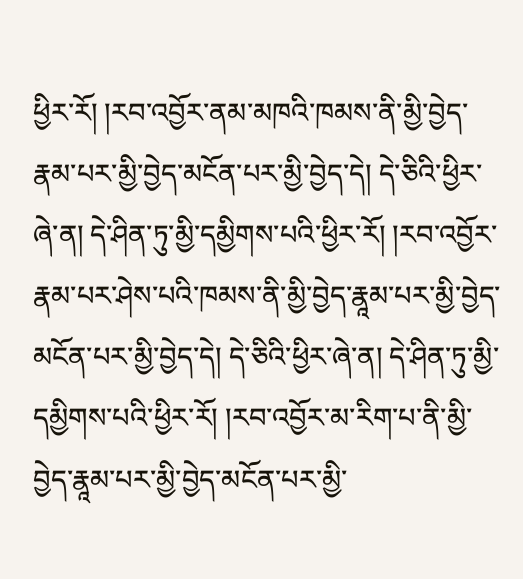ཕྱིར་རོ། །རབ་འབྱོར་ནམ་མཁའི་ཁམས་ནི་མྱི་བྱེད་རྣམ་པར་མྱི་བྱེད་མངོན་པར་མྱི་བྱེད་དེ། དེ་ཅིའི་ཕྱིར་ཞེ་ན། དེ་ཤིན་ཏུ་མྱི་དམྱིགས་པའི་ཕྱིར་རོ། །རབ་འབྱོར་རྣམ་པར་ཤེས་པའི་ཁམས་ནི་མྱི་བྱེད་རྣཱམ་པར་མྱི་བྱེད་མངོན་པར་མྱི་བྱེད་དེ། དེ་ཅིའི་ཕྱིར་ཞེ་ན། དེ་ཤིན་ཏུ་མྱི་དམྱིགས་པའི་ཕྱིར་རོ། །རབ་འབྱོར་མ་རིག་པ་ནི་མྱི་བྱེད་རྣཱམ་པར་མྱི་བྱེད་མངོན་པར་མྱི་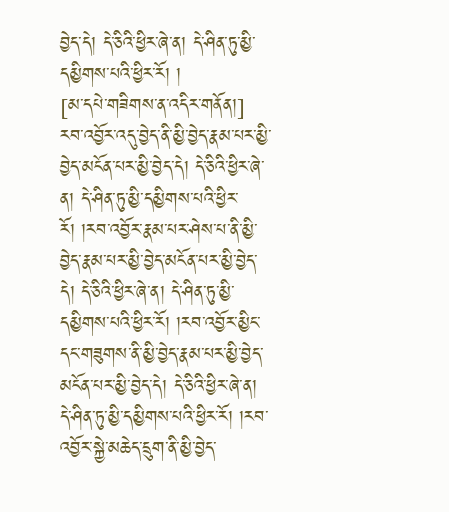བྱེད་དེ། དེ་ཅིའི་ཕྱིར་ཞེ་ན། དེ་ཤིན་ཏུ་མྱི་དམྱིགས་པའི་ཕྱིར་རོ། །
[མ་དཔེ་གཟིགས་ན་འདིར་གནོན།]
རབ་འབྱོར་འདུ་བྱེད་ནི་མྱི་བྱེད་རྣམ་པར་མྱི་བྱེད་མངོན་པར་མྱི་བྱེད་དེ། དེ་ཅིའི་ཕྱིར་ཞེ་ན། དེ་ཤིན་ཏུ་མྱི་དམྱིགས་པའི་ཕྱིར་རོ། །རབ་འབྱོར་རྣམ་པར་ཤེས་པ་ནི་མྱི་བྱེད་རྣམ་པར་མྱི་བྱེད་མངོན་པར་མྱི་བྱེད་དེ། དེ་ཅིའི་ཕྱིར་ཞེ་ན། དེ་ཤིན་ཏུ་མྱི་དམྱིགས་པའི་ཕྱིར་རོ། །རབ་འབྱོར་མྱིང་དང་གཟུགས་ནི་མྱི་བྱེད་རྣམ་པར་མྱི་བྱེད་མངོན་པར་མྱི་བྱེད་དེ། དེ་ཅིའི་ཕྱིར་ཞེ་ན། དེ་ཤིན་ཏུ་མྱི་དམྱིགས་པའི་ཕྱིར་རོ། །རབ་འབྱོར་སྐྱེ་མཆེད་དྲུག་ནི་མྱི་བྱེད་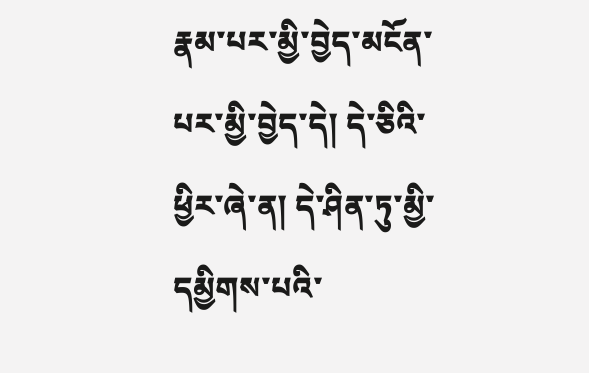རྣམ་པར་མྱི་བྱེད་མངོན་པར་མྱི་བྱེད་དེ། དེ་ཅིའི་ཕྱིར་ཞེ་ན། དེ་ཤིན་ཏུ་མྱི་དམྱིགས་པའི་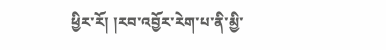ཕྱིར་རོ། །རབ་འབྱོར་རེག་པ་ནི་མྱི་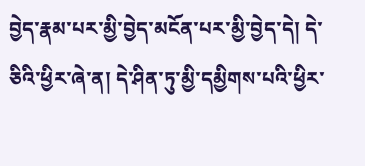བྱེད་རྣམ་པར་མྱི་བྱེད་མངོན་པར་མྱི་བྱེད་དེ། དེ་ཅིའི་ཕྱིར་ཞེ་ན། དེ་ཤིན་ཏུ་མྱི་དམྱིགས་པའི་ཕྱིར་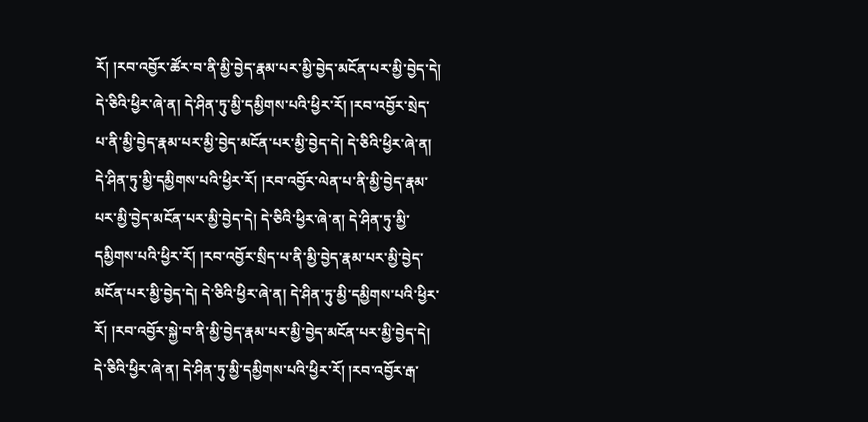རོ། །རབ་འབྱོར་ཚོར་བ་ནི་མྱི་བྱེད་རྣམ་པར་མྱི་བྱེད་མངོན་པར་མྱི་བྱེད་དེ། དེ་ཅིའི་ཕྱིར་ཞེ་ན། དེ་ཤིན་ཏུ་མྱི་དམྱིགས་པའི་ཕྱིར་རོ། །རབ་འབྱོར་སྲེད་པ་ནི་མྱི་བྱེད་རྣམ་པར་མྱི་བྱེད་མངོན་པར་མྱི་བྱེད་དེ། དེ་ཅིའི་ཕྱིར་ཞེ་ན། དེ་ཤིན་ཏུ་མྱི་དམྱིགས་པའི་ཕྱིར་རོ། །རབ་འབྱོར་ལེན་པ་ནི་མྱི་བྱེད་རྣམ་པར་མྱི་བྱེད་མངོན་པར་མྱི་བྱེད་དེ། དེ་ཅིའི་ཕྱིར་ཞེ་ན། དེ་ཤིན་ཏུ་མྱི་དམྱིགས་པའི་ཕྱིར་རོ། །རབ་འབྱོར་སྲིད་པ་ནི་མྱི་བྱེད་རྣམ་པར་མྱི་བྱེད་མངོན་པར་མྱི་བྱེད་དེ། དེ་ཅིའི་ཕྱིར་ཞེ་ན། དེ་ཤིན་ཏུ་མྱི་དམྱིགས་པའི་ཕྱིར་རོ། །རབ་འབྱོར་སྐྱེ་བ་ནི་མྱི་བྱེད་རྣམ་པར་མྱི་བྱེད་མངོན་པར་མྱི་བྱེད་དེ། དེ་ཅིའི་ཕྱིར་ཞེ་ན། དེ་ཤིན་ཏུ་མྱི་དམྱིགས་པའི་ཕྱིར་རོ། །རབ་འབྱོར་རྒ་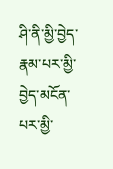ཤི་ནི་མྱི་བྱེད་རྣམ་པར་མྱི་བྱེད་མངོན་པར་མྱི་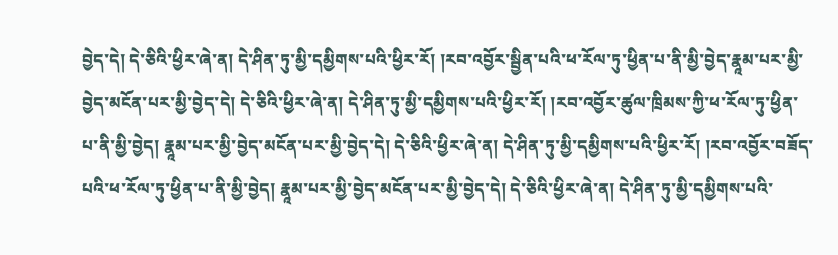བྱེད་དེ། དེ་ཅིའི་ཕྱིར་ཞེ་ན། དེ་ཤིན་ཏུ་མྱི་དམྱིགས་པའི་ཕྱིར་རོ། །རབ་འབྱོར་སྦྱིན་པའི་ཕ་རོལ་ཏུ་ཕྱིན་པ་ནི་མྱི་བྱེད་རྣཱམ་པར་མྱི་བྱེད་མངོན་པར་མྱི་བྱེད་དེ། དེ་ཅིའི་ཕྱིར་ཞེ་ན། དེ་ཤིན་ཏུ་མྱི་དམྱིགས་པའི་ཕྱིར་རོ། །རབ་འབྱོར་ཚུལ་ཁྲིམས་ཀྱི་ཕ་རོལ་ཏུ་ཕྱིན་པ་ནི་མྱི་བྱེད། རྣཱམ་པར་མྱི་བྱེད་མངོན་པར་མྱི་བྱེད་དེ། དེ་ཅིའི་ཕྱིར་ཞེ་ན། དེ་ཤིན་ཏུ་མྱི་དམྱིགས་པའི་ཕྱིར་རོ། །རབ་འབྱོར་བཟོད་པའི་ཕ་རོལ་ཏུ་ཕྱིན་པ་ནི་མྱི་བྱེད། རྣཱམ་པར་མྱི་བྱེད་མངོན་པར་མྱི་བྱེད་དེ། དེ་ཅིའི་ཕྱིར་ཞེ་ན། དེ་ཤིན་ཏུ་མྱི་དམྱིགས་པའི་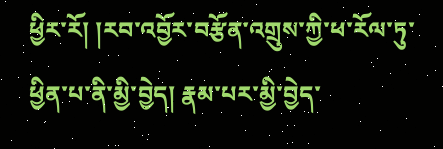ཕྱིར་རོ། །རབ་འབྱོར་བརྩོན་འགྲུས་ཀྱི་ཕ་རོལ་ཏུ་ཕྱིན་པ་ནི་མྱི་བྱེད། རྣམ་པར་མྱི་བྱེད་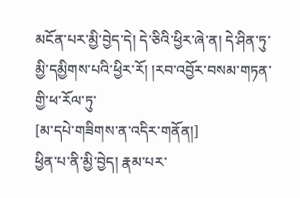མངོན་པར་མྱི་བྱེད་དེ། དེ་ཅིའི་ཕྱིར་ཞེ་ན། དེ་ཤིན་ཏུ་མྱི་དམྱིགས་པའི་ཕྱིར་རོ། །རབ་འབྱོར་བསམ་གཏན་གྱི་ཕ་རོལ་ཏུ་
[མ་དཔེ་གཟིགས་ན་འདིར་གནོན།]
ཕྱིན་པ་ནི་མྱི་བྱེད། རྣམ་པར་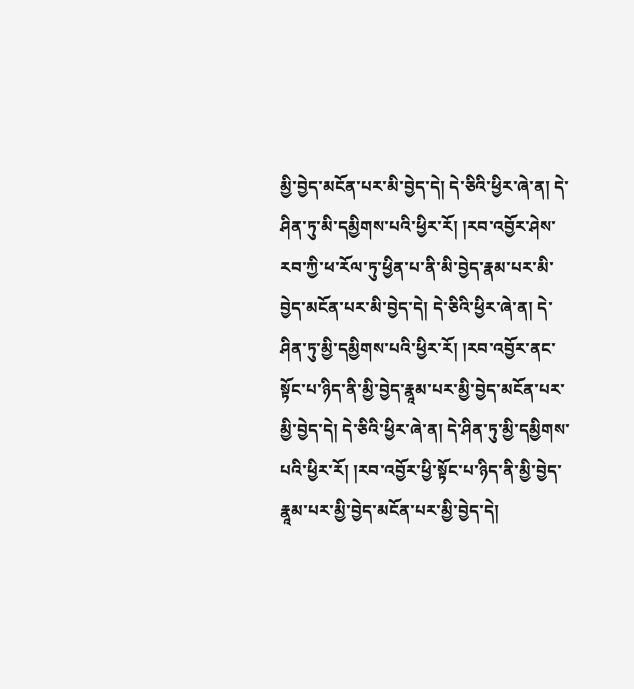མྱི་བྱེད་མངོན་པར་མི་བྱེད་དེ། དེ་ཅིའི་ཕྱིར་ཞེ་ན། དེ་ཤིན་ཏུ་མི་དམྱིགས་པའི་ཕྱིར་རོ། །རབ་འབྱོར་ཤེས་རབ་ཀྱི་ཕ་རོལ་ཏུ་ཕྱིན་པ་ནི་མི་བྱེད་རྣམ་པར་མི་བྱེད་མངོན་པར་མི་བྱེད་དེ། དེ་ཅིའི་ཕྱིར་ཞེ་ན། དེ་ཤིན་ཏུ་མྱི་དམྱིགས་པའི་ཕྱིར་རོ། །རབ་འབྱོར་ནང་སྟོང་པ་ཉིད་ནི་མྱི་བྱེད་རྣཱམ་པར་མྱི་བྱེད་མངོན་པར་མྱི་བྱེད་དེ། དེ་ཅིའི་ཕྱིར་ཞེ་ན། དེ་ཤིན་ཏུ་མྱི་དམྱིགས་པའི་ཕྱིར་རོ། །རབ་འབྱོར་ཕྱི་སྟོང་པ་ཉིད་ནི་མྱི་བྱེད་རྣཱམ་པར་མྱི་བྱེད་མངོན་པར་མྱི་བྱེད་དེ།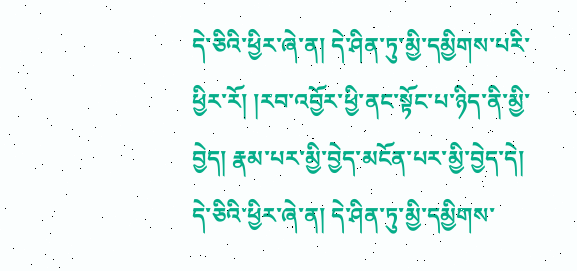དེ་ཅིའི་ཕྱིར་ཞེ་ན། དེ་ཤིན་ཏུ་མྱི་དམྱིགས་པརི་ཕྱིར་རོ། །རབ་འབྱོར་ཕྱི་ནང་སྟོང་པ་ཉིད་ནི་མྱི་བྱེད། རྣམ་པར་མྱི་བྱེད་མངོན་པར་མྱི་བྱེད་དེ། དེ་ཅིའི་ཕྱིར་ཞེ་ན། དེ་ཤིན་ཏུ་མྱི་དམྱིགས་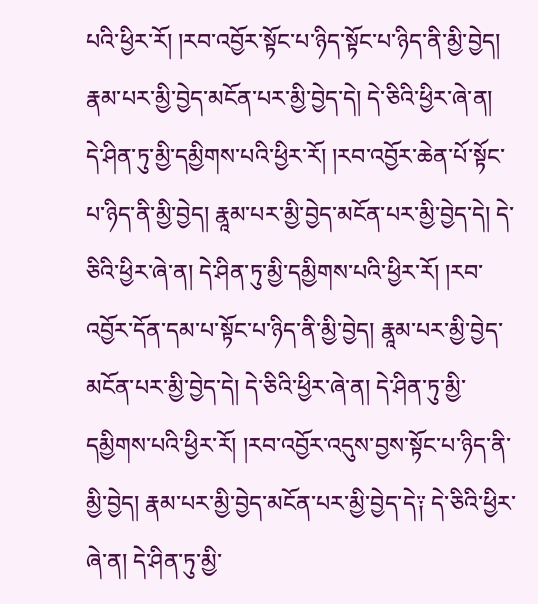པའི་ཕྱིར་རོ། །རབ་འབྱོར་སྟོང་པ་ཉིད་སྟོང་པ་ཉིད་ནི་མྱི་བྱེད། རྣམ་པར་མྱི་བྱེད་མངོན་པར་མྱི་བྱེད་དེ། དེ་ཅིའི་ཕྱིར་ཞེ་ན། དེ་ཤིན་ཏུ་མྱི་དམྱིགས་པའི་ཕྱིར་རོ། །རབ་འབྱོར་ཆེན་པོ་སྟོང་པ་ཉིད་ནི་མྱི་བྱེད། རྣཱམ་པར་མྱི་བྱེད་མངོན་པར་མྱི་བྱེད་དེ། དེ་ཅིའི་ཕྱིར་ཞེ་ན། དེ་ཤིན་ཏུ་མྱི་དམྱིགས་པའི་ཕྱིར་རོ། །རབ་འབྱོར་དོན་དམ་པ་སྟོང་པ་ཉིད་ནི་མྱི་བྱེད། རྣཱམ་པར་མྱི་བྱེད་མངོན་པར་མྱི་བྱེད་དེ། དེ་ཅིའི་ཕྱིར་ཞེ་ན། དེ་ཤིན་ཏུ་མྱི་དམྱིགས་པའི་ཕྱིར་རོ། །རབ་འབྱོར་འདུས་བྱས་སྟོང་པ་ཉིད་ནི་མྱི་བྱེད། རྣམ་པར་མྱི་བྱེད་མངོན་པར་མྱི་བྱེད་དེ༑ དེ་ཅིའི་ཕྱིར་ཞེ་ན། དེ་ཤིན་ཏུ་མྱི་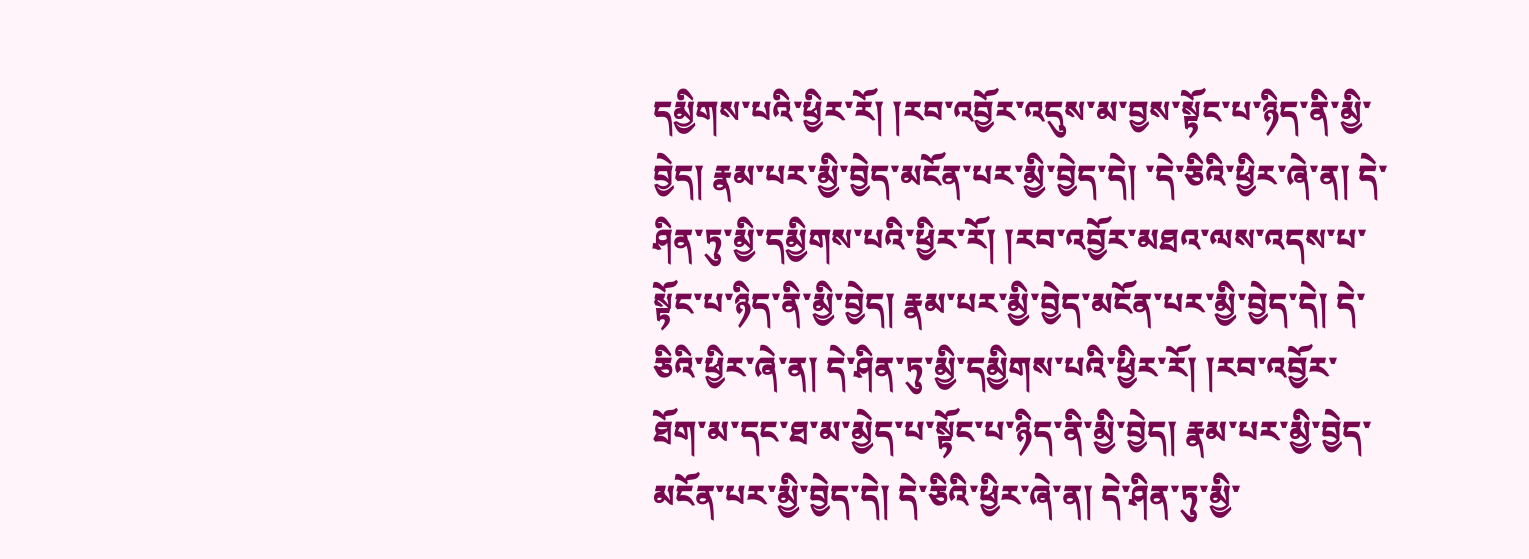དམྱིགས་པའི་ཕྱིར་རོ། །རབ་འབྱོར་འདུས་མ་བྱས་སྟོང་པ་ཉིད་ནི་མྱི་བྱེད། རྣམ་པར་མྱི་བྱེད་མངོན་པར་མྱི་བྱེད་དེ། ་དེ་ཅིའི་ཕྱིར་ཞེ་ན། དེ་ཤིན་ཏུ་མྱི་དམྱིགས་པའི་ཕྱིར་རོ། །རབ་འབྱོར་མཐའ་ལས་འདས་པ་སྟོང་པ་ཉིད་ནི་མྱི་བྱེད། རྣམ་པར་མྱི་བྱེད་མངོན་པར་མྱི་བྱེད་དེ། དེ་ཅིའི་ཕྱིར་ཞེ་ན། དེ་ཤིན་ཏུ་མྱི་དམྱིགས་པའི་ཕྱིར་རོ། །རབ་འབྱོར་ཐོག་མ་དང་ཐ་མ་མྱེད་པ་སྟོང་པ་ཉིད་ནི་མྱི་བྱེད། རྣམ་པར་མྱི་བྱེད་མངོན་པར་མྱི་བྱེད་དེ། དེ་ཅིའི་ཕྱིར་ཞེ་ན། དེ་ཤིན་ཏུ་མྱི་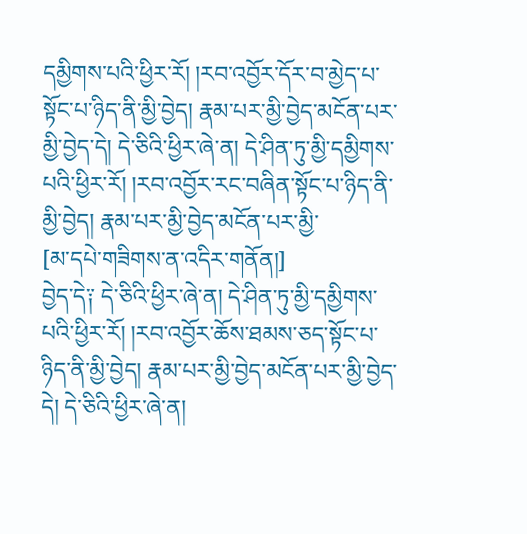དམྱིགས་པའི་ཕྱིར་རོ། །རབ་འབྱོར་དོར་བ་མྱེད་པ་སྟོང་པ་ཉིད་ནི་མྱི་བྱེད། རྣམ་པར་མྱི་བྱེད་མངོན་པར་མྱི་བྱེད་དེ། དེ་ཅིའི་ཕྱིར་ཞེ་ན། དེ་ཤིན་ཏུ་མྱི་དམྱིགས་པའི་ཕྱིར་རོ། །རབ་འབྱོར་རང་བཞིན་སྟོང་པ་ཉིད་ནི་མྱི་བྱེད། རྣམ་པར་མྱི་བྱེད་མངོན་པར་མྱི་
[མ་དཔེ་གཟིགས་ན་འདིར་གནོན།]
བྱེད་དེ༑ དེ་ཅིའི་ཕྱིར་ཞེ་ན། དེ་ཤིན་ཏུ་མྱི་དམྱིགས་པའི་ཕྱིར་རོ། །རབ་འབྱོར་ཆོས་ཐམས་ཅད་སྟོང་པ་ཉིད་ནི་མྱི་བྱེད། རྣམ་པར་མྱི་བྱེད་མངོན་པར་མྱི་བྱེད་དེ། དེ་ཅིའི་ཕྱིར་ཞེ་ན།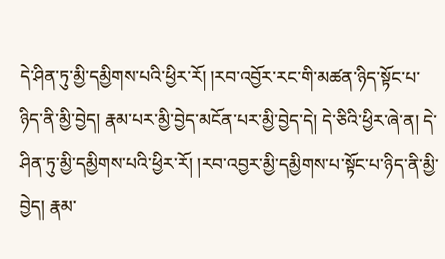དེ་ཤིན་ཏུ་མྱི་དམྱིགས་པའི་ཕྱིར་རོ། །རབ་འབྱོར་རང་གི་མཚན་ཉིད་སྟོང་པ་ཉིད་ནི་མྱི་བྱེད། རྣམ་པར་མྱི་བྱེད་མངོན་པར་མྱི་བྱེད་དེ། དེ་ཅིའི་ཕྱིར་ཞེ་ན། དེ་ཤིན་ཏུ་མྱི་དམྱིགས་པའི་ཕྱིར་རོ། །རབ་འབྱར་མྱི་དམྱིགས་པ་སྟོང་པ་ཉིད་ནི་མྱི་བྱེད། རྣམ་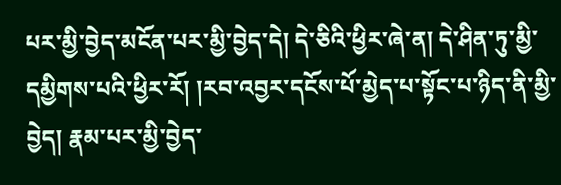པར་མྱི་བྱེད་མངོན་པར་མྱི་བྱེད་དེ། དེ་ཅིའི་ཕྱིར་ཞེ་ན། དེ་ཤིན་ཏུ་མྱི་དམྱིགས་པའི་ཕྱིར་རོ། །རབ་འབྱར་དངོས་པོ་མྱེད་པ་སྟོང་པ་ཉིད་ནི་མྱི་བྱེད། རྣམ་པར་མྱི་བྱེད་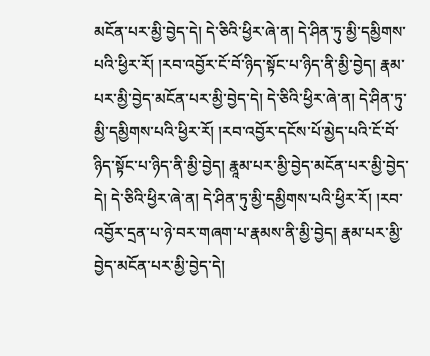མངོན་པར་མྱི་བྱེད་དེ། དེ་ཅིའི་ཕྱིར་ཞེ་ན། དེ་ཤིན་ཏུ་མྱི་དམྱིགས་པའི་ཕྱིར་རོ། །རབ་འབྱོར་ངོ་བོ་ཉིད་སྟོང་པ་ཉིད་ནི་མྱི་བྱེད། རྣམ་པར་མྱི་བྱེད་མངོན་པར་མྱི་བྱེད་དེ། དེ་ཅིའི་ཕྱིར་ཞེ་ན། དེ་ཤིན་ཏུ་མྱི་དམྱིགས་པའི་ཕྱིར་རོ། །རབ་འབྱོར་དངོས་པོ་མྱེད་པའི་ངོ་བོ་ཉིད་སྟོང་པ་ཉིད་ནི་མྱི་བྱེད། རྣཱམ་པར་མྱི་བྱེད་མངོན་པར་མྱི་བྱེད་དེ། དེ་ཅིའི་ཕྱིར་ཞེ་ན། དེ་ཤིན་ཏུ་མྱི་དམྱིགས་པའི་ཕྱིར་རོ། །རབ་འབྱོར་དྲན་པ་ཉེ་བར་གཞག་པ་རྣམས་ནི་མྱི་བྱེད། རྣམ་པར་མྱི་བྱེད་མངོན་པར་མྱི་བྱེད་དེ།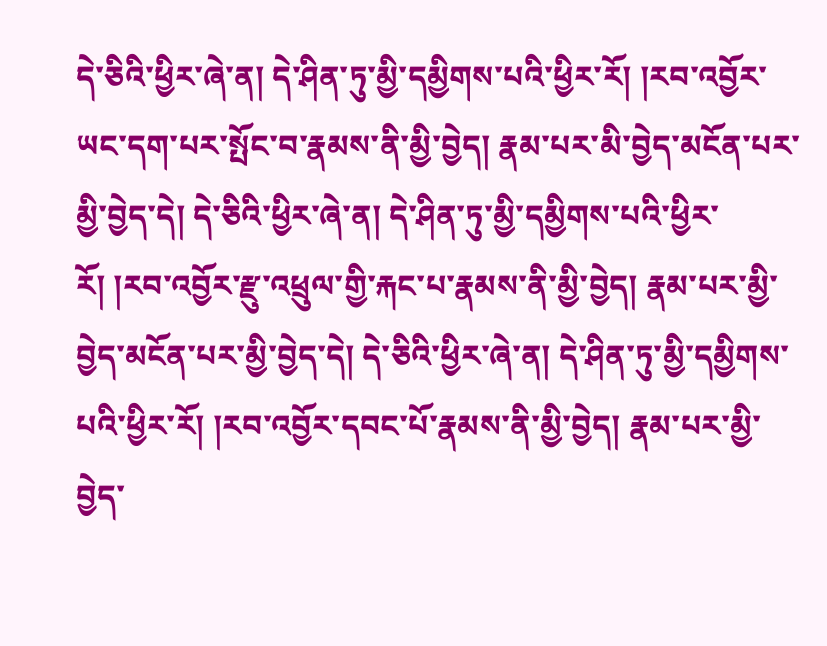དེ་ཅིའི་ཕྱིར་ཞེ་ན། དེ་ཤིན་ཏུ་མྱི་དམྱིགས་པའི་ཕྱིར་རོ། །རབ་འབྱོར་ཡང་དག་པར་སྤོང་བ་རྣམས་ནི་མྱི་བྱེད། རྣམ་པར་མི་བྱེད་མངོན་པར་མྱི་བྱེད་དེ། དེ་ཅིའི་ཕྱིར་ཞེ་ན། དེ་ཤིན་ཏུ་མྱི་དམྱིགས་པའི་ཕྱིར་རོ། །རབ་འབྱོར་རྫུ་འཕྲུལ་གྱི་རྐང་པ་རྣམས་ནི་མྱི་བྱེད། རྣམ་པར་མྱི་བྱེད་མངོན་པར་མྱི་བྱེད་དེ། དེ་ཅིའི་ཕྱིར་ཞེ་ན། དེ་ཤིན་ཏུ་མྱི་དམྱིགས་པའི་ཕྱིར་རོ། །རབ་འབྱོར་དབང་པོ་རྣམས་ནི་མྱི་བྱེད། རྣམ་པར་མྱི་བྱེད་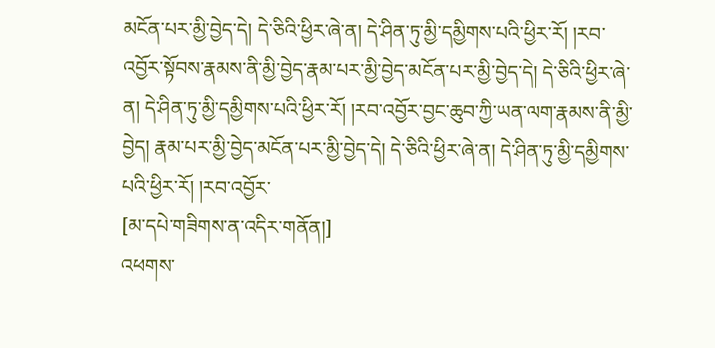མངོན་པར་མྱི་བྱེད་དེ། དེ་ཅིའི་ཕྱིར་ཞེ་ན། དེ་ཤིན་ཏུ་མྱི་དམྱིགས་པའི་ཕྱིར་རོ། །རབ་འབྱོར་སྟོབས་རྣམས་ནི་མྱི་བྱེད་རྣམ་པར་མྱི་བྱེད་མངོན་པར་མྱི་བྱེད་དེ། དེ་ཅིའི་ཕྱིར་ཞེ་ན། དེ་ཤིན་ཏུ་མྱི་དམྱིགས་པའི་ཕྱིར་རོ། །རབ་འབྱོར་བྱང་ཆུབ་ཀྱི་ཡན་ལག་རྣམས་ནི་མྱི་བྱེད། རྣམ་པར་མྱི་བྱེད་མངོན་པར་མྱི་བྱེད་དེ། དེ་ཅིའི་ཕྱིར་ཞེ་ན། དེ་ཤིན་ཏུ་མྱི་དམྱིགས་པའི་ཕྱིར་རོ། །རབ་འབྱོར་
[མ་དཔེ་གཟིགས་ན་འདིར་གནོན།]
འཕགས་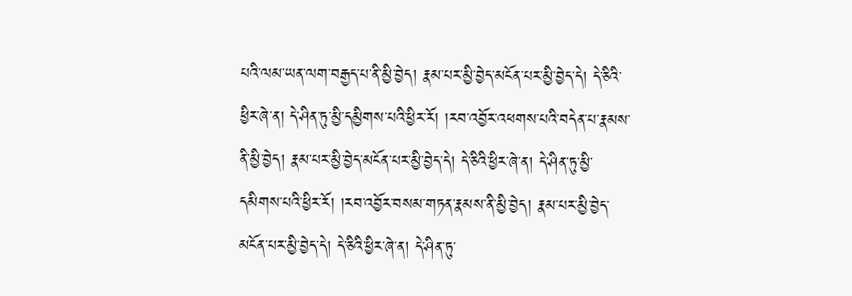པའི་ལམ་ཡན་ལག་བརྒྱད་པ་ནི་མྱི་བྱེད། རྣམ་པར་མྱི་བྱེད་མངོན་པར་མྱི་བྱེད་དེ། དེ་ཅིའི་ཕྱིར་ཞེ་ན། དེ་ཤིན་ཏུ་མྱི་དམྱིགས་པའི་ཕྱིར་རོ། །རབ་འབྱོར་འཕགས་པའི་བདེན་པ་རྣམས་ནི་མྱི་བྱེད། རྣམ་པར་མྱི་བྱེད་མངོན་པར་མྱི་བྱེད་དེ། དེ་ཅིའི་ཕྱིར་ཞེ་ན། དེ་ཤིན་ཏུ་མྱི་དམིགས་པའི་ཕྱིར་རོ། །རབ་འབྱོར་བསམ་གཏན་རྣམས་ནི་མྱི་བྱེད། རྣམ་པར་མྱི་བྱེད་མངོན་པར་མྱི་བྱེད་དེ། དེ་ཅིའི་ཕྱིར་ཞེ་ན། དེ་ཤིན་ཏུ་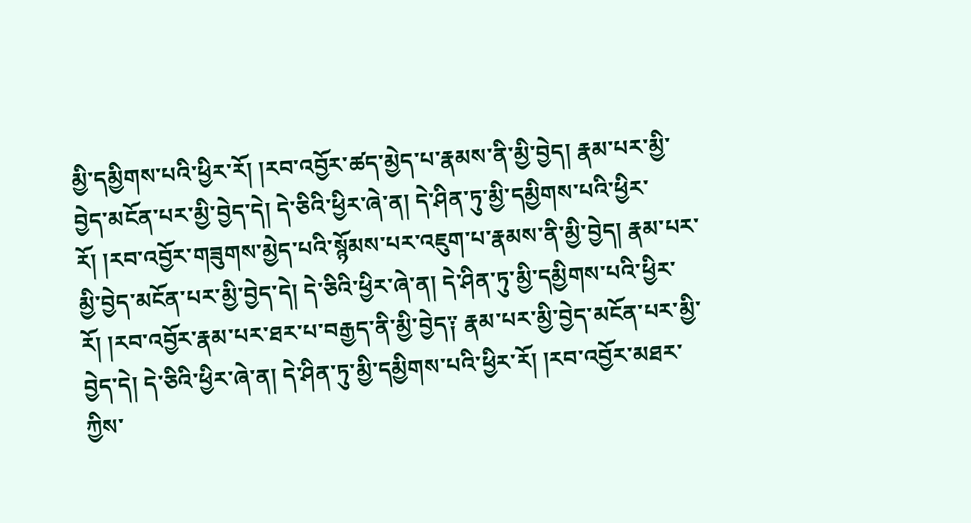མྱི་དམྱིགས་པའི་ཕྱིར་རོ། །རབ་འབྱོར་ཚད་མྱེད་པ་རྣམས་ནི་མྱི་བྱེད། རྣམ་པར་མྱི་བྱེད་མངོན་པར་མྱི་བྱེད་དེ། དེ་ཅིའི་ཕྱིར་ཞེ་ན། དེ་ཤིན་ཏུ་མྱི་དམྱིགས་པའི་ཕྱིར་རོ། །རབ་འབྱོར་གཟུགས་མྱེད་པའི་སྙོམས་པར་འཇུག་པ་རྣམས་ནི་མྱི་བྱེད། རྣམ་པར་མྱི་བྱེད་མངོན་པར་མྱི་བྱེད་དེ། དེ་ཅིའི་ཕྱིར་ཞེ་ན། དེ་ཤིན་ཏུ་མྱི་དམྱིགས་པའི་ཕྱིར་རོ། །རབ་འབྱོར་རྣམ་པར་ཐར་པ་བརྒྱད་ནི་མྱི་བྱེད༑ རྣམ་པར་མྱི་བྱེད་མངོན་པར་མྱི་བྱེད་དེ། དེ་ཅིའི་ཕྱིར་ཞེ་ན། དེ་ཤིན་ཏུ་མྱི་དམྱིགས་པའི་ཕྱིར་རོ། །རབ་འབྱོར་མཐར་ཀྱིས་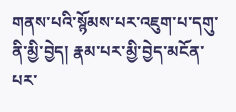གནས་པའི་སྙོམས་པར་འཇུག་པ་དགུ་ནི་མྱི་བྱེད། རྣམ་པར་མྱི་བྱེད་མངོན་པར་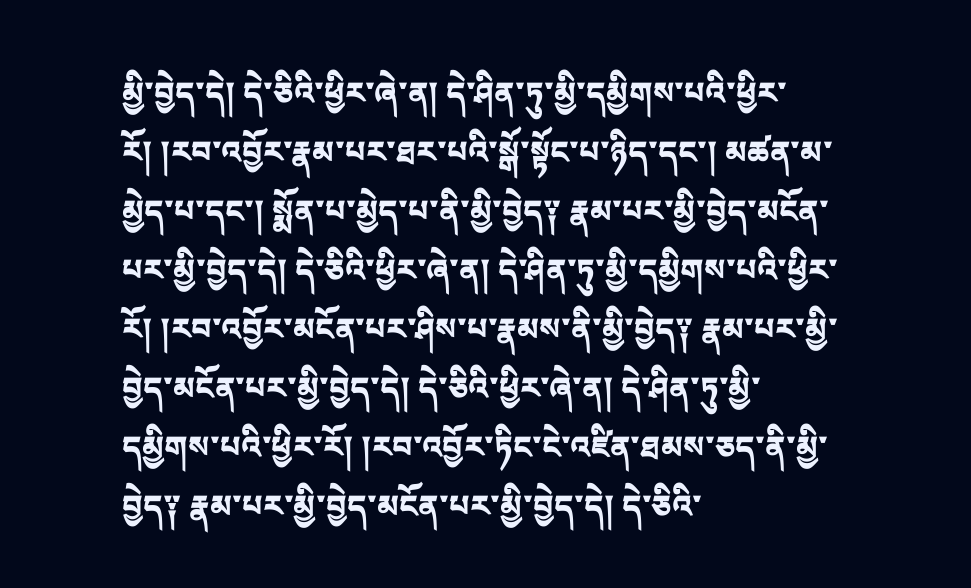མྱི་བྱེད་དེ། དེ་ཅིའི་ཕྱིར་ཞེ་ན། དེ་ཤིན་ཏུ་མྱི་དམྱིགས་པའི་ཕྱིར་རོ། །རབ་འབྱོར་རྣམ་པར་ཐར་པའི་སྒོ་སྟོང་པ་ཉིད་དང་། མཚན་མ་མྱེད་པ་དང་། སྨོན་པ་མྱེད་པ་ནི་མྱི་བྱེད༑ རྣམ་པར་མྱི་བྱེད་མངོན་པར་མྱི་བྱེད་དེ། དེ་ཅིའི་ཕྱིར་ཞེ་ན། དེ་ཤིན་ཏུ་མྱི་དམྱིགས་པའི་ཕྱིར་རོ། །རབ་འབྱོར་མངོན་པར་ཤིས་པ་རྣམས་ནི་མྱི་བྱེད༑ རྣམ་པར་མྱི་བྱེད་མངོན་པར་མྱི་བྱེད་དེ། དེ་ཅིའི་ཕྱིར་ཞེ་ན། དེ་ཤིན་ཏུ་མྱི་དམྱིགས་པའི་ཕྱིར་རོ། །རབ་འབྱོར་ཏིང་ངེ་འཛིན་ཐམས་ཅད་ནི་མྱི་བྱེད༑ རྣམ་པར་མྱི་བྱེད་མངོན་པར་མྱི་བྱེད་དེ། དེ་ཅིའི་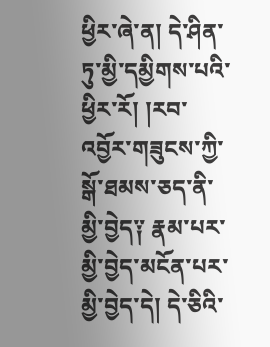ཕྱིར་ཞེ་ན། དེ་ཤིན་ཏུ་མྱི་དམྱིགས་པའི་ཕྱིར་རོ། །རབ་འབྱོར་གཟུངས་ཀྱི་སྒོ་ཐམས་ཅད་ནི་མྱི་བྱེད༑ རྣམ་པར་མྱི་བྱེད་མངོན་པར་མྱི་བྱེད་དེ། དེ་ཅིའི་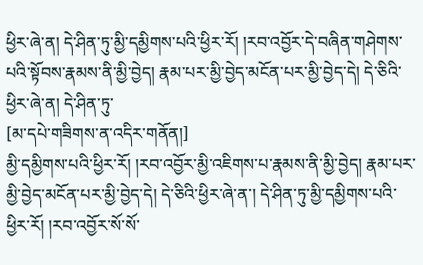ཕྱིར་ཞེ་ན། དེ་ཤིན་ཏུ་མྱི་དམྱིགས་པའི་ཕྱིར་རོ། །རབ་འབྱོར་དེ་བཞིན་གཤེགས་པའི་སྟོབས་རྣམས་ནི་མྱི་བྱེད། རྣམ་པར་མྱི་བྱེད་མངོན་པར་མྱི་བྱེད་དེ། དེ་ཅིའི་ཕྱིར་ཞེ་ན། དེ་ཤིན་ཏུ་
[མ་དཔེ་གཟིགས་ན་འདིར་གནོན།]
མྱི་དམྱིགས་པའི་ཕྱིར་རོ། །རབ་འབྱོར་མྱི་འཇིགས་པ་རྣམས་ནི་མྱི་བྱེད། རྣམ་པར་མྱི་བྱེད་མངོན་པར་མྱི་བྱེད་དེ། དེ་ཅིའི་ཕྱིར་ཞེ་ན་། དེ་ཤིན་ཏུ་མྱི་དམྱིགས་པའི་ཕྱིར་རོ། །རབ་འབྱོར་སོ་སོ་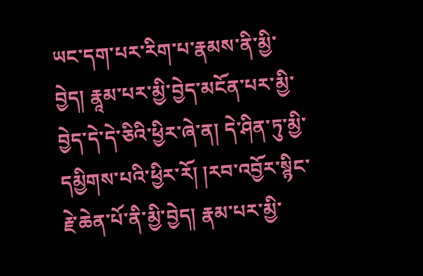ཡང་དག་པར་རིག་པ་རྣམས་ནི་མྱི་བྱེད། རྣཱམ་པར་མྱི་བྱེད་མངོན་པར་མྱི་བྱེད་དེ་དེ་ཅིའི་ཕྱིར་ཞེ་ན། དེ་ཤིན་ཏུ་མྱི་དམྱིགས་པའི་ཕྱིར་རོ། །རབ་འབྱོར་སྙིང་རྗེ་ཆེན་པོ་ནི་མྱི་བྱེད། རྣམ་པར་མྱི་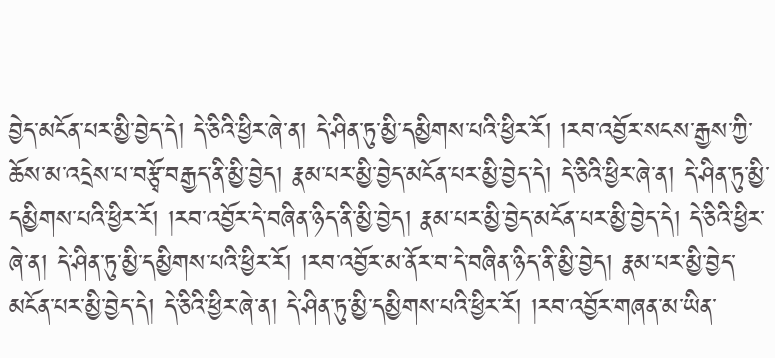བྱེད་མངོན་པར་མྱི་བྱེད་དེ། དེ་ཅིའི་ཕྱིར་ཞེ་ན། དེ་ཤིན་ཏུ་མྱི་དམྱིགས་པའི་ཕྱིར་རོ། །རབ་འབྱོར་སངས་རྒྱས་ཀྱི་ཆོས་མ་འདྲེས་པ་བརྩྭོ་བརྒྱད་ནི་མྱི་བྱེད། རྣམ་པར་མྱི་བྱེད་མངོན་པར་མྱི་བྱེད་དེ། དེ་ཅིའི་ཕྱིར་ཞེ་ན། དེ་ཤིན་ཏུ་མྱི་དམྱིགས་པའི་ཕྱིར་རོ། །རབ་འབྱོར་དེ་བཞིན་ཉིད་ནི་མྱི་བྱེད། རྣམ་པར་མྱི་བྱེད་མངོན་པར་མྱི་བྱེད་དེ། དེ་ཅིའི་ཕྱིར་ཞེ་ན། དེ་ཤིན་ཏུ་མྱི་དམྱིགས་པའི་ཕྱིར་རོ། །རབ་འབྱོར་མ་ནོར་བ་དེ་བཞིན་ཉིད་ནི་མྱི་བྱེད། རྣམ་པར་མྱི་བྱེད་མངོན་པར་མྱི་བྱེད་དེ། དེ་ཅིའི་ཕྱིར་ཞེ་ན། དེ་ཤིན་ཏུ་མྱི་དམྱིགས་པའི་ཕྱིར་རོ། །རབ་འབྱོར་གཞན་མ་ཡིན་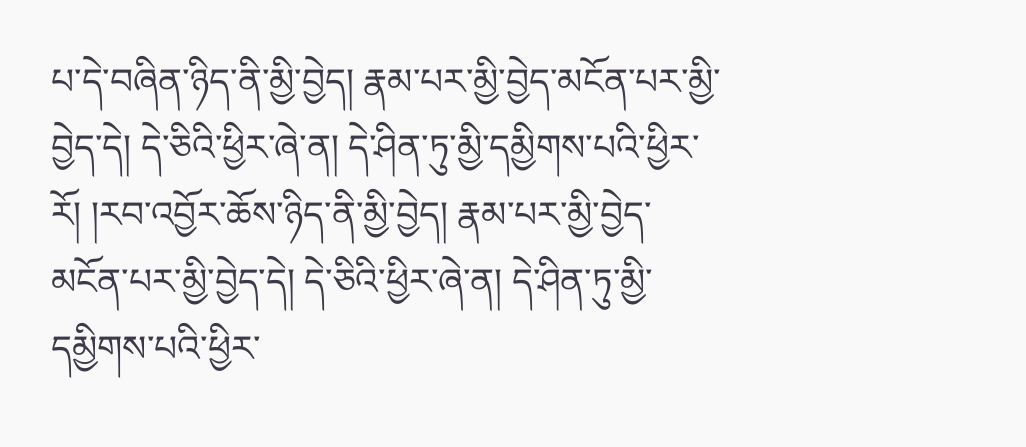པ་དེ་བཞིན་ཉིད་ནི་མྱི་བྱེད། རྣམ་པར་མྱི་བྱེད་མངོན་པར་མྱི་བྱེད་དེ། དེ་ཅིའི་ཕྱིར་ཞེ་ན། དེ་ཤིན་ཏུ་མྱི་དམྱིགས་པའི་ཕྱིར་རོ། །རབ་འབྱོར་ཆོས་ཉིད་ནི་མྱི་བྱེད། རྣམ་པར་མྱི་བྱེད་མངོན་པར་མྱི་བྱེད་དེ། དེ་ཅིའི་ཕྱིར་ཞེ་ན། དེ་ཤིན་ཏུ་མྱི་དམྱིགས་པའི་ཕྱིར་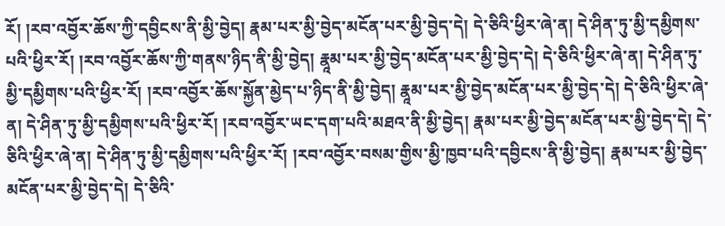རོ། །རབ་འབྱོར་ཆོས་ཀྱི་དབྱིངས་ནི་མྱི་བྱེད། རྣམ་པར་མྱི་བྱེད་མངོན་པར་མྱི་བྱེད་དེ། དེ་ཅིའི་ཕྱིར་ཞེ་ན། དེ་ཤིན་ཏུ་མྱི་དམྱིགས་པའི་ཕྱིར་རོ། །རབ་འབྱོར་ཆོས་ཀྱི་གནས་ཉིད་ནི་མྱི་བྱེད། རྣཱམ་པར་མྱི་བྱེད་མངོན་པར་མྱི་བྱེད་དེ། དེ་ཅིའི་ཕྱིར་ཞེ་ན། དེ་ཤིན་ཏུ་མྱི་དམྱིགས་པའི་ཕྱིར་རོ། །རབ་འབྱོར་ཆོས་སྐྱོན་མྱེད་པ་ཉིད་ནི་མྱི་བྱེད། རྣཱམ་པར་མྱི་བྱེད་མངོན་པར་མྱི་བྱེད་དེ། དེ་ཅིའི་ཕྱིར་ཞེ་ན། དེ་ཤིན་ཏུ་མྱི་དམྱིགས་པའི་ཕྱིར་རོ། །རབ་འབྱོར་ཡང་དག་པའི་མཐའ་ནི་མྱི་བྱེད། རྣམ་པར་མྱི་བྱེད་མངོན་པར་མྱི་བྱེད་དེ། དེ་ཅིའི་ཕྱིར་ཞེ་ན། དེ་ཤིན་ཏུ་མྱི་དམྱིགས་པའི་ཕྱིར་རོ། །རབ་འབྱོར་བསམ་གྱིས་མྱི་ཁྱབ་པའི་དབྱིངས་ནི་མྱི་བྱེད། རྣམ་པར་མྱི་བྱེད་མངོན་པར་མྱི་བྱེད་དེ། དེ་ཅིའི་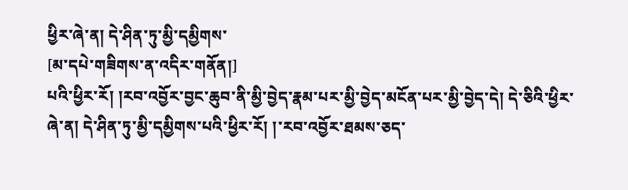ཕྱིར་ཞེ་ན། དེ་ཤིན་ཏུ་མྱི་དམྱིགས་
[མ་དཔེ་གཟིགས་ན་འདིར་གནོན།]
པའི་ཕྱིར་རོ། །རབ་འབྱོར་བྱང་ཆུབ་ནི་མྱི་བྱེད་རྣམ་པར་མྱི་བྱེད་མངོན་པར་མྱི་བྱེད་དེ། དེ་ཅིའི་ཕྱིར་ཞེ་ན། དེ་ཤིན་ཏུ་མྱི་དམྱིགས་པའི་ཕྱིར་རོ། །་རབ་འབྱོར་ཐམས་ཅད་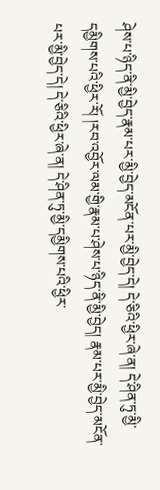ཤེས་པ་ཉིད་ནི་མྱི་བྱེད་རྣམ་པར་མྱི་བྱེད་མངོན་པར་མྱི་བྱེད་དེ། དེ་ཅིའི་ཕྱིར་ཞེ་ན། དེ་ཤིན་ཏུ་མྱི་དམྱིགས་པའི་ཕྱིར་རོ། །རབ་འབྱོར་ལམ་གྱི་རྣམ་པ་ཤེས་པ་ཉིད་ནི་མྱི་བྱེད། རྣམ་པར་མྱི་བྱེད་མངོན་པར་མྱི་བྱེད་དེ། དེ་ཅིའི་ཕྱིར་ཞེ་ན། དེ་ཤིན་ཏུ་མྱི་དམྱིགས་པའི་ཕྱིར་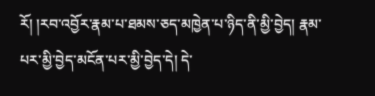རོ། །རབ་འབྱོར་རྣམ་པ་ཐམས་ཅད་མཁྱེན་པ་ཉིད་ནི་མྱི་བྱེད། རྣམ་པར་མྱི་བྱེད་མངོན་པར་མྱི་བྱེད་དེ། དེ་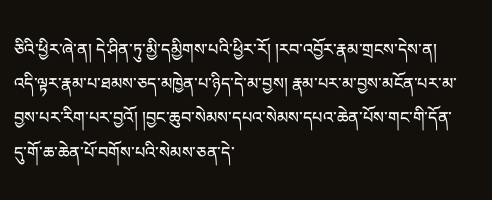ཅིའི་ཕྱིར་ཞེ་ན། དེ་ཤིན་ཏུ་མྱི་དམྱིགས་པའི་ཕྱིར་རོ། །རབ་འབྱོར་རྣམ་གྲངས་དེས་ན། འདི་ལྟར་རྣམ་པ་ཐམས་ཅད་མཁྱེན་པ་ཉིད་དེ་མ་བྱས། རྣམ་པར་མ་བྱས་མངོན་པར་མ་བྱས་པར་རིག་པར་བྱའོ། །བྱང་ཆུབ་སེམས་དཔའ་སེམས་དཔའ་ཆེན་པོས་གང་གི་དོན་དུ་གོ་ཆ་ཆེན་པོ་བགོས་པའི་སེམས་ཅན་དེ་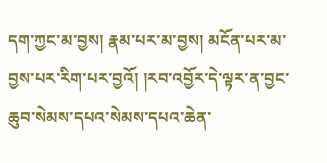དག་ཀྱང་མ་བྱས། རྣམ་པར་མ་བྱས། མངོན་པར་མ་བྱས་པར་རིག་པར་བྱའོ། །རབ་འབྱོར་དེ་ལྟར་ན་བྱང་ཆུབ་སེམས་དཔའ་སེམས་དཔའ་ཆེན་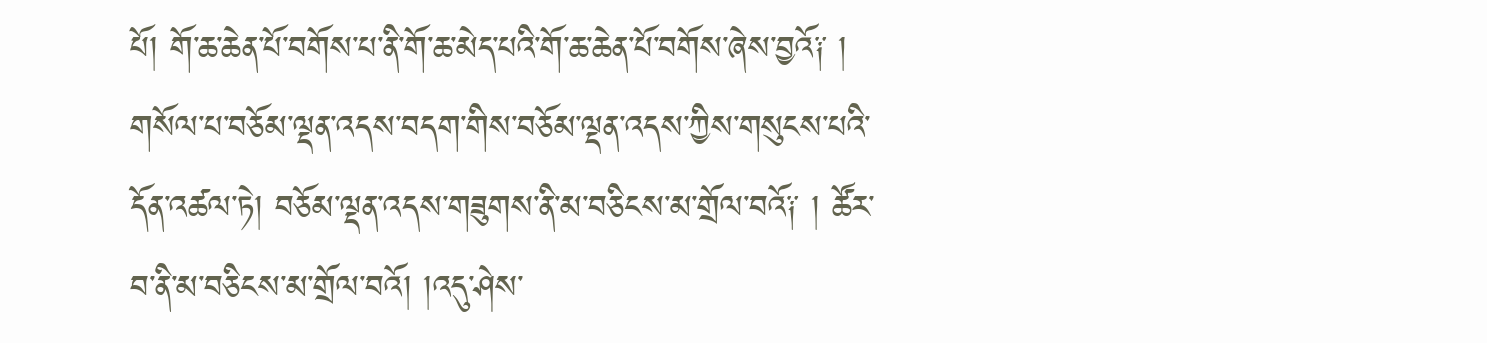པོ། གོ་ཆ་ཆེན་པོ་བགོས་པ་ནི་གོ་ཆ་མེད་པའི་གོ་ཆ་ཆེན་པོ་བགོས་ཞེས་བྱའོ༑ ། གསོལ་པ་བཅོམ་ལྡན་འདས་བདག་གིས་བཅོམ་ལྡན་འདས་ཀྱིས་གསུངས་པའི་དོན་འཚལ་ཏེ། བཅོམ་ལྡན་འདས་གཟུགས་ནི་མ་བཅིངས་མ་གྲོལ་བའོ༑ ། ཚོར་བ་ནི་མ་བཅིངས་མ་གྲོལ་བའོ། །འདུ་ཤེས་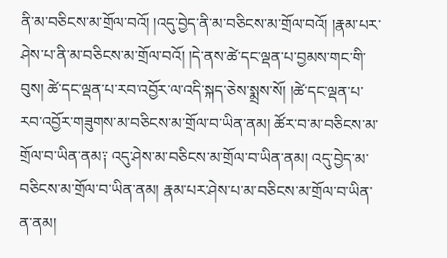ནི་མ་བཅིངས་མ་གྲོལ་བའོ། །འདུ་བྱེད་ནི་མ་བཅིངས་མ་གྲོལ་བའོ། །རྣམ་པར་ཤེས་པ་ནི་མ་བཅིངས་མ་གྲོལ་བའོ། །དེ་ནས་ཚེ་དང་ལྡན་པ་བྱམས་གང་གི་བུས། ཚེ་དང་ལྡན་པ་རབ་འབྱོར་ལ་འདི་སྐད་ཅེས་སྨྲས་སོ། །ཚེ་དང་ལྡན་པ་རབ་འབྱོར་གཟུགས་མ་བཅིངས་མ་གྲོལ་བ་ཡིན་ནམ། ཚོར་བ་མ་བཅིངས་མ་གྲོལ་བ་ཡིན་ནམ༑ འདུ་ཤེས་མ་བཅིངས་མ་གྲོལ་བ་ཡིན་ནམ། འདུ་བྱེད་མ་བཅིངས་མ་གྲོལ་བ་ཡིན་ནམ། རྣམ་པར་ཤེས་པ་མ་བཅིངས་མ་གྲོལ་བ་ཡིན་ན་ནམ།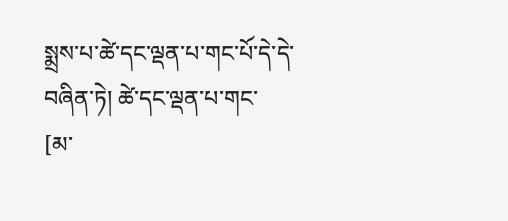སྨྲས་པ་ཚེ་དང་ལྡན་པ་གང་པོ་དེ་དེ་བཞིན་ཏེ། ཚེ་དང་ལྡན་པ་གང་
[མ་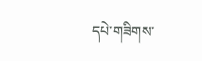དཔེ་གཟིགས་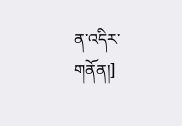ན་འདིར་གནོན།]